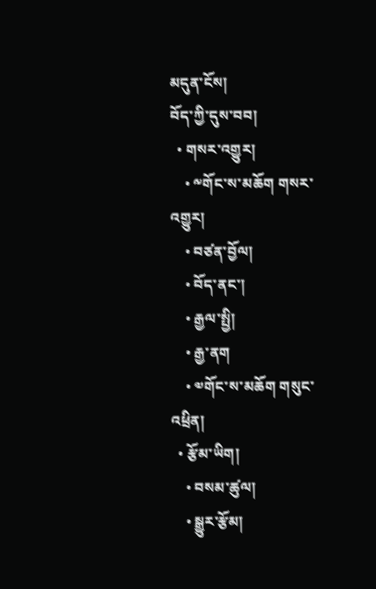མདུན་ངོས།
བོད་ཀྱི་དུས་བབ།
  • གསར་འགྱུར།
    • ༸གོང་ས་མཆོག གསར་འགྱུར།
    • བཙན་བྱོལ།
    • བོད་ནང་།
    • རྒྱལ་སྤྱི།
    • རྒྱ་ནག
    • ༧གོང་ས་མཆོག གསུང་འཕྲིན།
  • རྩོམ་ཡིག།
    • བསམ་ཚུལ།
    • སྒྱུར་རྩོམ།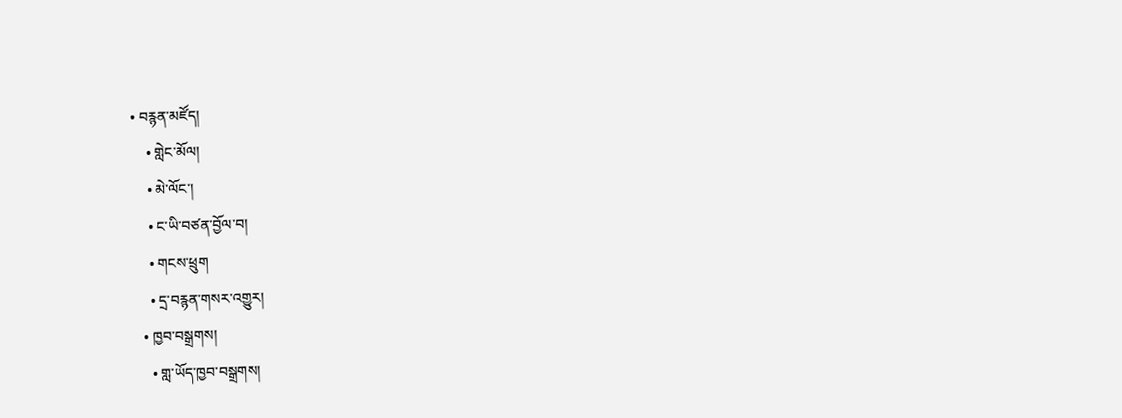• བརྙན་མཛོད།
    • གླེང་མོལ།
    • མེ་ལོང་།
    • ང་ཡི་བཙན་བྱོལ་བ།
    • གངས་ཕྲུག
    • དྲ་བརྙན་གསར་འགྱུར།
  • ཁྱབ་བསྒྲགས།
    • གླ་ཡོད་ཁྱབ་བསྒྲགས།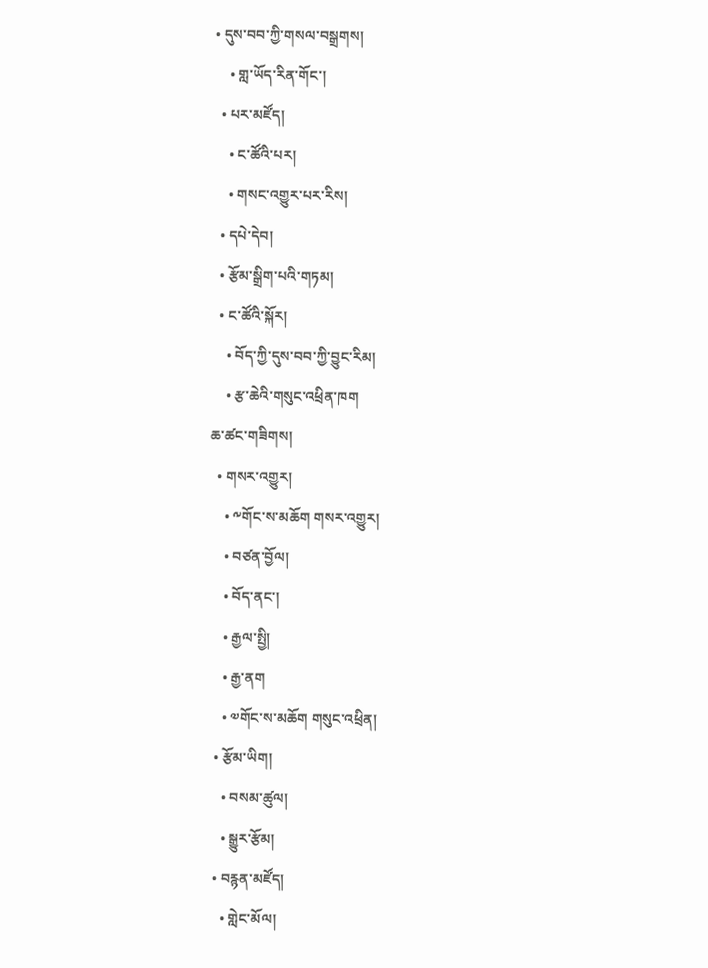• དུས་བབ་ཀྱི་གསལ་བསྒྲགས།
    • གླ་ཡོད་རིན་གོང་།
  • པར་མཛོད།
    • ང་ཚོའི་པར།
    • གསང་འགྱུར་པར་རིས།
  • དཔེ་དེབ།
  • རྩོམ་སྒྲིག་པའི་གཏམ།
  • ང་ཚོའི་སྐོར།
    • བོད་ཀྱི་དུས་བབ་ཀྱི་བྱུང་རིམ།
    • རྩ་ཆེའི་གསུང་འཕྲིན་ཁག
ཆ་ཚང་གཟིགས།
  • གསར་འགྱུར།
    • ༸གོང་ས་མཆོག གསར་འགྱུར།
    • བཙན་བྱོལ།
    • བོད་ནང་།
    • རྒྱལ་སྤྱི།
    • རྒྱ་ནག
    • ༧གོང་ས་མཆོག གསུང་འཕྲིན།
  • རྩོམ་ཡིག།
    • བསམ་ཚུལ།
    • སྒྱུར་རྩོམ།
  • བརྙན་མཛོད།
    • གླེང་མོལ།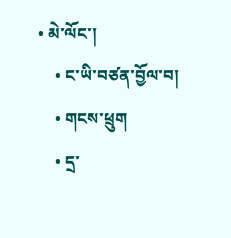• མེ་ལོང་།
    • ང་ཡི་བཙན་བྱོལ་བ།
    • གངས་ཕྲུག
    • དྲ་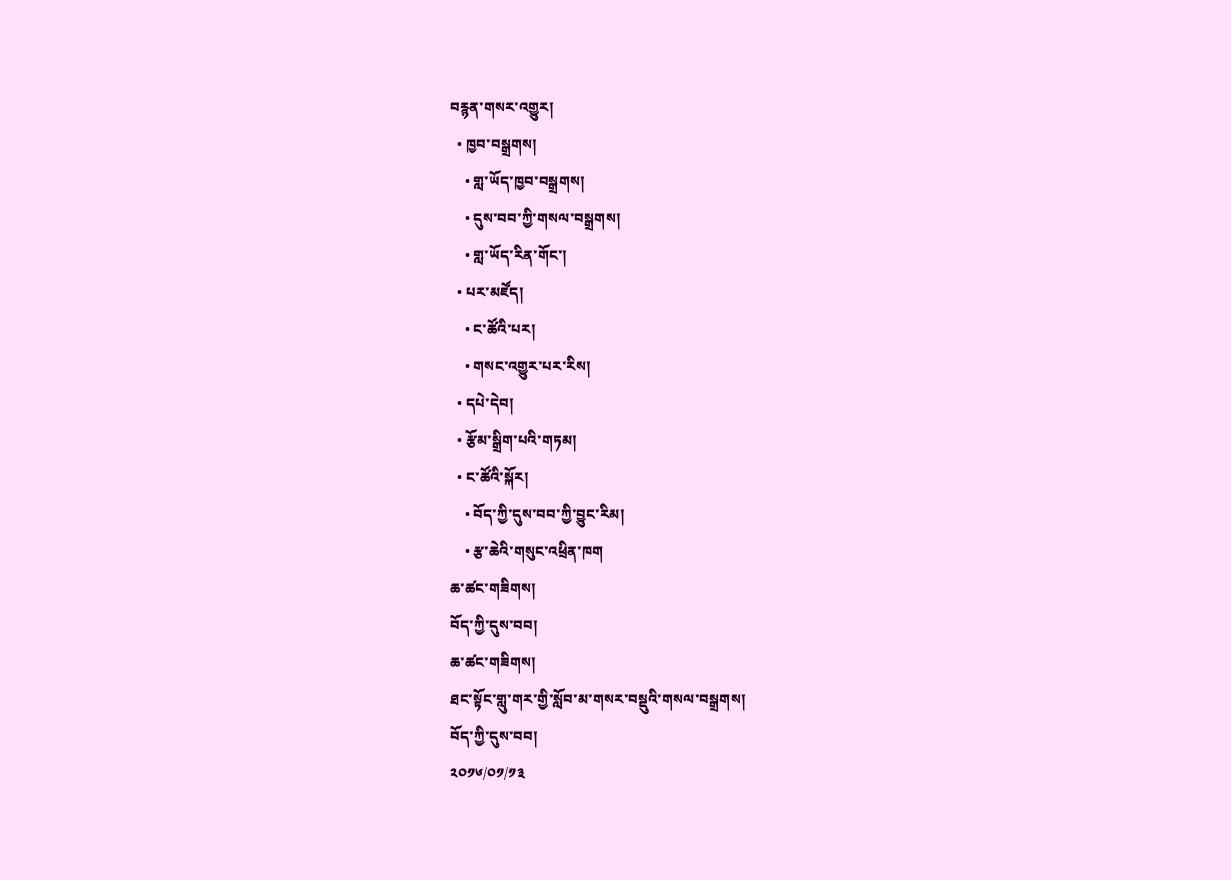བརྙན་གསར་འགྱུར།
  • ཁྱབ་བསྒྲགས།
    • གླ་ཡོད་ཁྱབ་བསྒྲགས།
    • དུས་བབ་ཀྱི་གསལ་བསྒྲགས།
    • གླ་ཡོད་རིན་གོང་།
  • པར་མཛོད།
    • ང་ཚོའི་པར།
    • གསང་འགྱུར་པར་རིས།
  • དཔེ་དེབ།
  • རྩོམ་སྒྲིག་པའི་གཏམ།
  • ང་ཚོའི་སྐོར།
    • བོད་ཀྱི་དུས་བབ་ཀྱི་བྱུང་རིམ།
    • རྩ་ཆེའི་གསུང་འཕྲིན་ཁག
ཆ་ཚང་གཟིགས།
བོད་ཀྱི་དུས་བབ།
ཆ་ཚང་གཟིགས།
ཐང་སྟོང་གླུ་གར་གྱི་སློབ་མ་གསར་བསྡུའི་གསལ་བསྒྲགས།
བོད་ཀྱི་དུས་བབ།
༢༠༡༦/༠༡/༡༣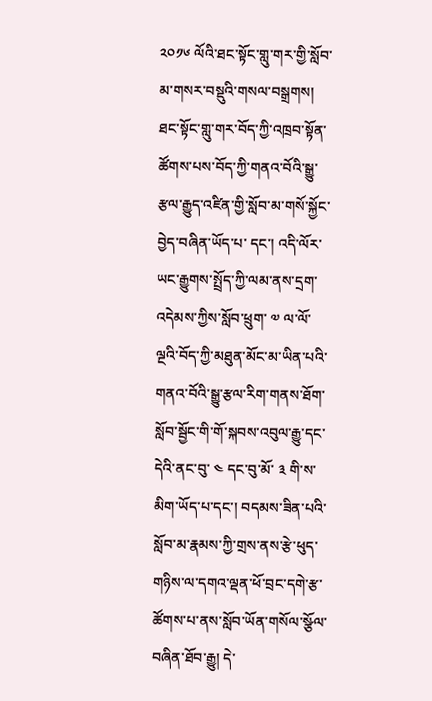༢༠༡༦ ལོའི་ཐང་སྟོང་གླུ་གར་གྱི་སློབ་མ་གསར་བསྡུའི་གསལ་བསྒྲགས།
ཐང་སྟོང་གླུ་གར་བོད་ཀྱི་འཁྲབ་སྟོན་ཚོགས་པས་བོད་ཀྱི་གནའ་བོའི་སྒྱུ་རྩལ་རྒྱུད་འཛིན་གྱི་སློབ་མ་གསོ་སྐྱོང་བྱེད་བཞིན་ཡོད་པ་ དང་། འདི་ལོར་ཡང་རྒྱུགས་སྤྲོད་ཀྱི་ལམ་ནས་དྲག་འདེམས་ཀྱིས་སློབ་ཕྲུག་ ༧ ལ་ལོ་ལྔའི་བོད་ཀྱི་མཐུན་མོང་མ་ཡིན་པའི་གནའ་བོའི་སྒྱུ་རྩལ་རིག་གནས་ཐོག་སློབ་སྦྱོང་གི་གོ་སྐབས་འབུལ་རྒྱུ་དང་དེའི་ནང་བུ་ ༤ དང་བུ་མོ་ ༣ གི་ས་མིག་ཡོད་པ་དང་། བདམས་ཟིན་པའི་སློབ་མ་རྣམས་ཀྱི་གྲས་ནས་རྩེ་ཕུད་གཉིས་ལ་དགའ་ལྡན་ཕོ་བྲང་དགེ་རྩ་ཚོགས་པ་ནས་སློབ་ཡོན་གསོལ་སྩོལ་བཞིན་ཐོབ་རྒྱུ། དེ་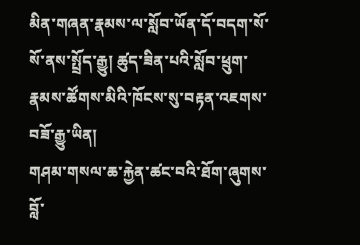མིན་གཞན་རྣམས་ལ་སློབ་ཡོན་དོ་བདག་སོ་སོ་ནས་སྤྲོད་རྒྱུ། ཚུད་ཟིན་པའི་སློབ་ཕྲུག་རྣམས་ཚོགས་མིའི་ཁོངས་སུ་བརྟན་འཇགས་བཟོ་རྒྱུ་ཡིན།
གཤམ་གསལ་ཆ་རྐྱེན་ཚང་བའི་ཐོག་ཞུགས་བློ་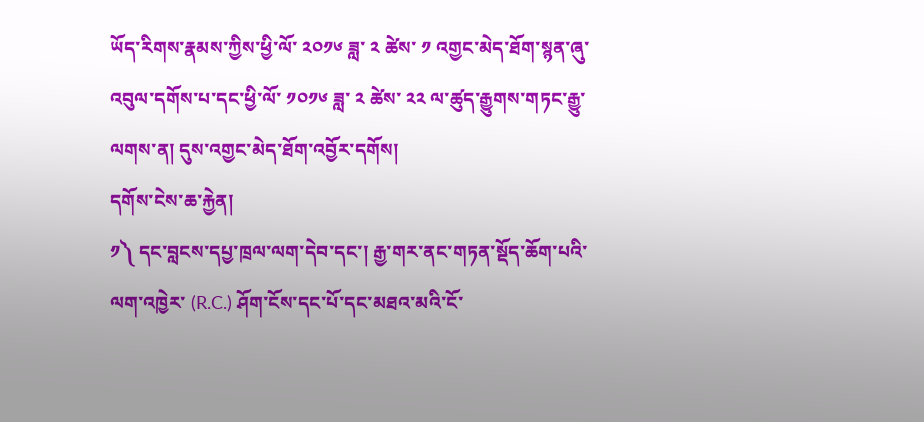ཡོད་རིགས་རྣམས་ཀྱིས་ཕྱི་ལོ་ ༢༠༡༦ ཟླ་ ༢ ཚེས་ ༡ འགྱང་མེད་ཐོག་སྙན་ཞུ་འབུལ་དགོས་པ་དང་ཕྱི་ལོ་ ༡༠༡༦ ཟླ་ ༢ ཚེས་ ༢༢ ལ་ཚུད་རྒྱུགས་གཏང་རྒྱུ་ལགས་ན། དུས་འགྱང་མེད་ཐོག་འབྱོར་དགོས།
དགོས་ངེས་ཆ་རྐྱེན།
༡༽ དང་བླངས་དཔྱ་ཁྲལ་ལག་དེབ་དང་། རྒྱ་གར་ནང་གཏན་སྡོད་ཆོག་པའི་ལག་འཁྱེར་ (R.C.) ཤོག་ངོས་དང་པོ་དང་མཐའ་མའི་ངོ་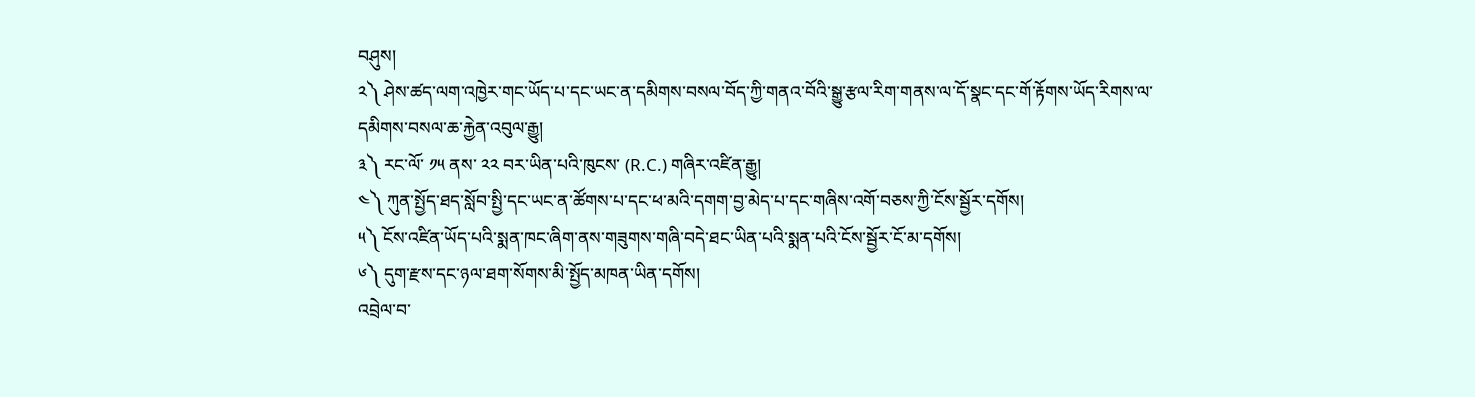བཤུས།
༢༽ ཤེས་ཚད་ལག་འཁྱེར་གང་ཡོད་པ་དང་ཡང་ན་དམིགས་བསལ་བོད་ཀྱི་གནའ་བོའི་སྒྱུ་རྩལ་རིག་གནས་ལ་དོ་སྣང་དང་གོ་རྟོགས་ཡོད་རིགས་ལ་དམིགས་བསལ་ཆ་རྐྱེན་འབུལ་རྒྱུ།
༣༽ རང་ལོ་ ༡༥ ནས་ ༢༢ བར་ཡིན་པའི་ཁུངས་ (R.C.) གཞིར་འཛིན་རྒྱུ།
༤༽ ཀུན་སྤྱོད་ཐད་སློབ་སྤྱི་དང་ཡང་ན་ཚོགས་པ་དང་ཕ་མའི་དགག་བྱ་མེད་པ་དང་གཞིས་འགོ་བཅས་ཀྱི་ངོས་སྦྱོར་དགོས།
༥༽ ངོས་འཛིན་ཡོད་པའི་སྨན་ཁང་ཞིག་ནས་གཟུགས་གཞི་བདེ་ཐང་ཡིན་པའི་སྨན་པའི་ངོས་སྦྱོར་ངོ་མ་དགོས།
༦༽ དུག་རྫས་དང་ཉལ་ཐག་སོགས་མི་སྤྱོད་མཁན་ཡིན་དགོས།
འབྲེལ་བ་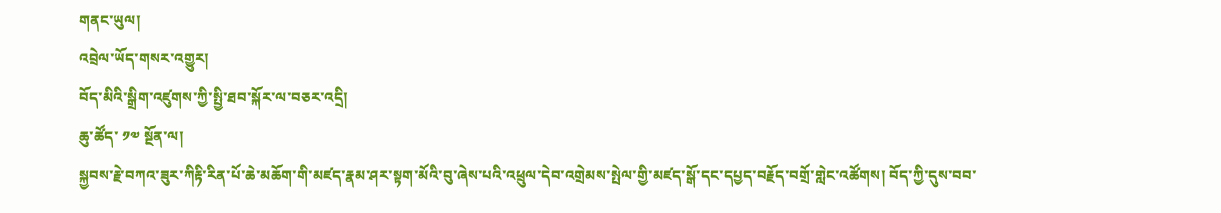གནང་ཡུལ།
འབྲེལ་ཡོད་གསར་འགྱུར།
བོད་མིའི་སྒྲིག་འཛུགས་ཀྱི་སྤྱི་ཐབ་སྐོར་ལ་བཅར་འདྲི།
ཆུ་ཚོད་ ༡༧ སྔོན་ལ།
སྐྱབས་རྗེ་བཀའ་ཟུར་ཀིརྟི་རིན་པོ་ཆེ་མཆོག་གི་མཛད་རྣམ་ཤར་སྟག་མོའི་བུ་ཞེས་པའི་འཕྲུལ་དེབ་འགྲེམས་སྤེལ་གྱི་མཛད་སྒོ་དང་དཔྱད་བརྗོད་བགྲོ་གླེང་འཚོགས། བོད་ཀྱི་དུས་བབ་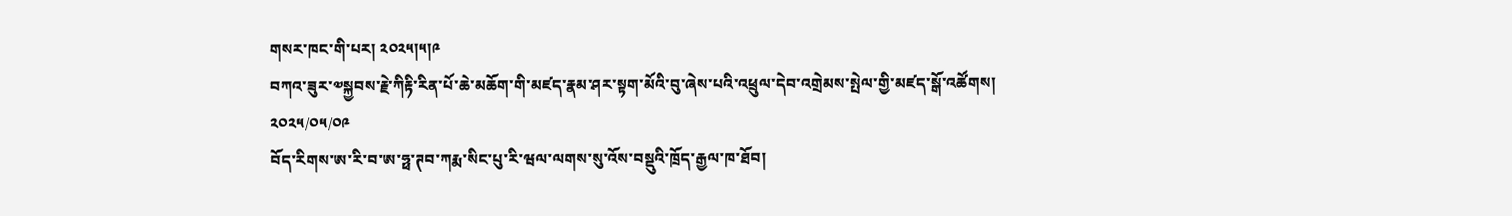གསར་ཁང་གི་པར། ༢༠༢༥།༥།༩
བཀའ་ཟུར་༧སྐྱབས་རྗེ་ཀིརྟི་རིན་པོ་ཆེ་མཆོག་གི་མཛད་རྣམ་ཤར་སྟག་མོའི་བུ་ཞེས་པའི་འཕྲུལ་དེབ་འགྲེམས་སྤེལ་གྱི་མཛད་སྒོ་འཚོགས།
༢༠༢༥/༠༥/༠༩
བོད་རིགས་ཨ་རི་བ་ཨ་ཧྥ་ཊབ་ཀརྨ་སིང་པུ་རི་ཝལ་ལགས་སུ་འོས་བསྡུའི་ཁྲོད་རྒྱལ་ཁ་ཐོབ།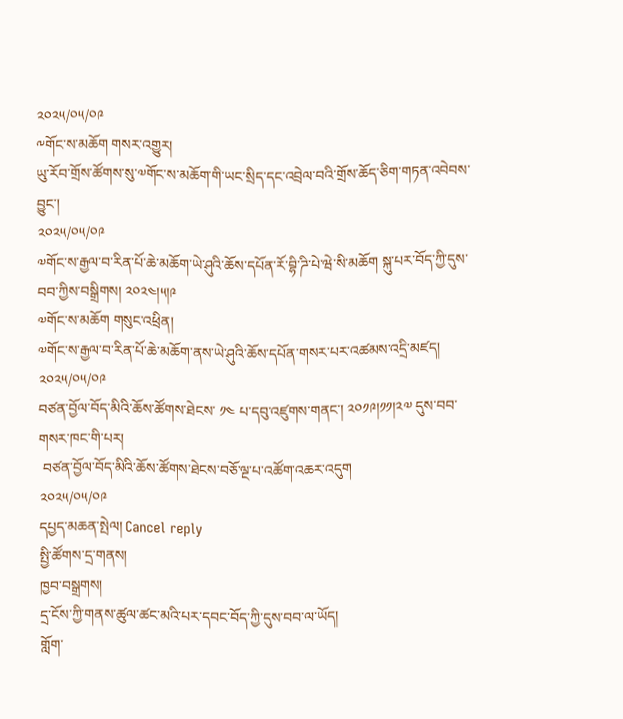༢༠༢༥/༠༥/༠༩
༸གོང་ས་མཆོག གསར་འགྱུར།
ཡུ་རོབ་གྲོས་ཚོགས་སུ་༧གོང་ས་མཆོག་གི་ཡང་སྲིད་དང་འབྲེལ་བའི་གྲོས་ཆོད་ཅིག་གཏན་འབེབས་བྱུང་།
༢༠༢༥/༠༥/༠༩
༧གོང་ས་རྒྱལ་བ་རིན་པོ་ཆེ་མཆོག་ཡེ་ཤུའི་ཆོས་དཔོན་རོ་བྷི་ཌི་པེ་ཝེ་སི་མཆོག སྐུ་པར་བོད་ཀྱི་དུས་བབ་ཀྱིས་བསྒྲིགས། ༢༠༢༤།༥།༩
༧གོང་ས་མཆོག གསུང་འཕྲིན།
༧གོང་ས་རྒྱལ་བ་རིན་པོ་ཆེ་མཆོག་ནས་ཡེ་ཤུའི་ཆོས་དཔོན་གསར་པར་འཚམས་འདྲི་མཛད།
༢༠༢༥/༠༥/༠༩
བཙན་བྱོལ་བོད་མིའི་ཆོས་ཚོགས་ཐེངས་ ༡༤ པ་དབུ་འཛུགས་གནང་། ༢༠༡༩།༡༡།༢༧ དུས་བབ་གསར་ཁང་གི་པར།
 བཙན་བྱོལ་བོད་མིའི་ཆོས་ཚོགས་ཐེངས་བཅོ་ལྔ་པ་འཚོག་འཆར་འདུག
༢༠༢༥/༠༥/༠༩
དཔྱད་མཆན་སྤེལ། Cancel reply
སྤྱི་ཚོགས་དྲ་གནས།
ཁྱབ་བསྒྲགས།
དྲ་ངོས་ཀྱི་གནས་ཚུལ་ཚང་མའི་པར་དབང་བོད་ཀྱི་དུས་བབ་ལ་ཡོད།
གློག་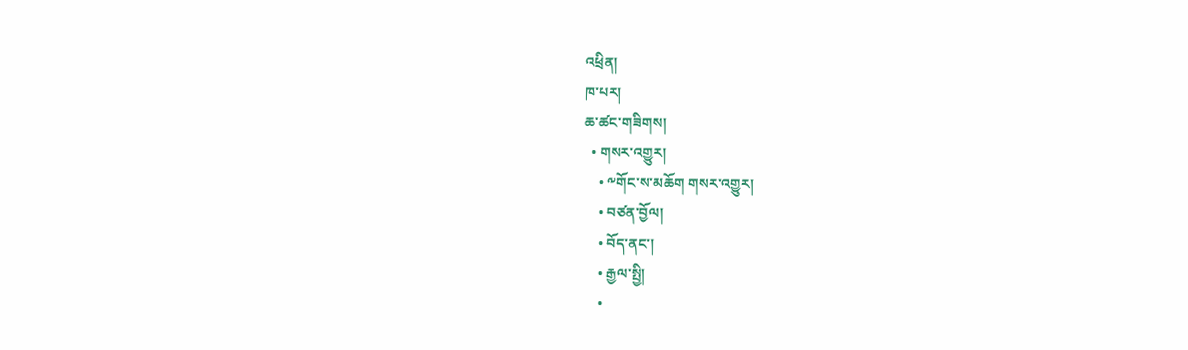འཕྲིན།
ཁ་པར།
ཆ་ཚང་གཟིགས།
  • གསར་འགྱུར།
    • ༸གོང་ས་མཆོག གསར་འགྱུར།
    • བཙན་བྱོལ།
    • བོད་ནང་།
    • རྒྱལ་སྤྱི།
    •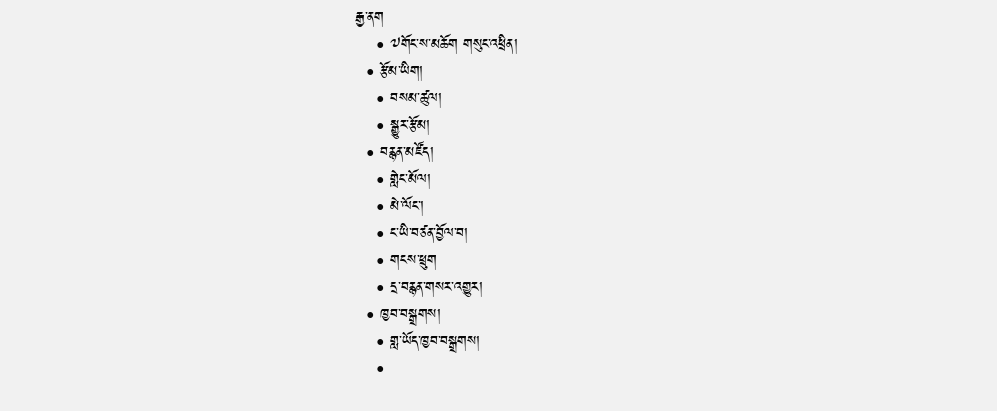རྒྱ་ནག
    • ༧གོང་ས་མཆོག གསུང་འཕྲིན།
  • རྩོམ་ཡིག།
    • བསམ་ཚུལ།
    • སྒྱུར་རྩོམ།
  • བརྙན་མཛོད།
    • གླེང་མོལ།
    • མེ་ལོང་།
    • ང་ཡི་བཙན་བྱོལ་བ།
    • གངས་ཕྲུག
    • དྲ་བརྙན་གསར་འགྱུར།
  • ཁྱབ་བསྒྲགས།
    • གླ་ཡོད་ཁྱབ་བསྒྲགས།
    •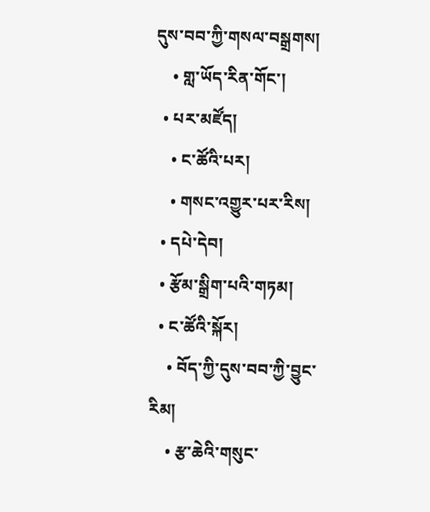དུས་བབ་ཀྱི་གསལ་བསྒྲགས།
    • གླ་ཡོད་རིན་གོང་།
  • པར་མཛོད།
    • ང་ཚོའི་པར།
    • གསང་འགྱུར་པར་རིས།
  • དཔེ་དེབ།
  • རྩོམ་སྒྲིག་པའི་གཏམ།
  • ང་ཚོའི་སྐོར།
    • བོད་ཀྱི་དུས་བབ་ཀྱི་བྱུང་རིམ།
    • རྩ་ཆེའི་གསུང་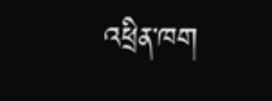འཕྲིན་ཁག